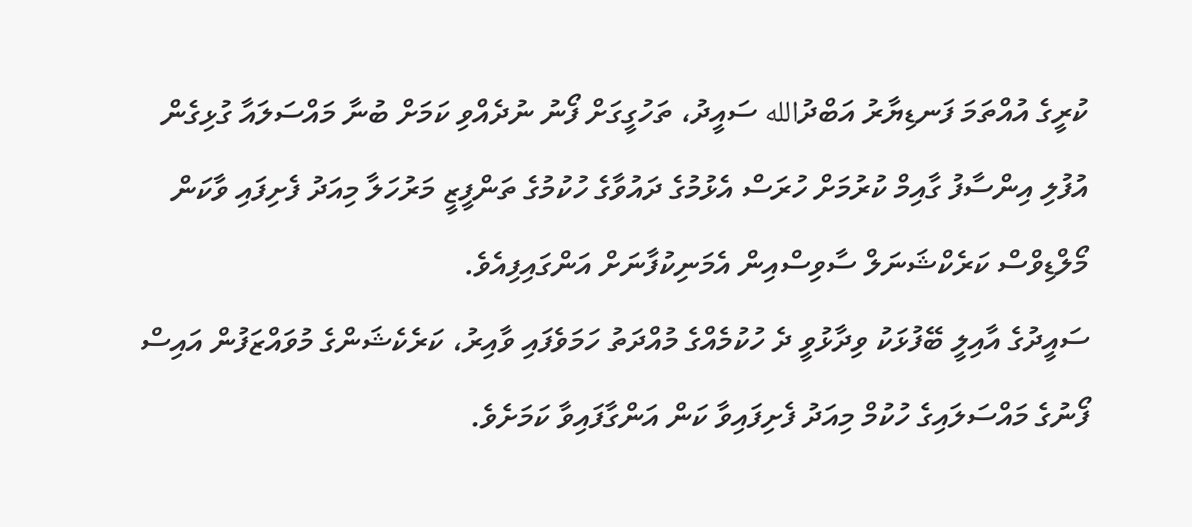ކުރީގެ އުއްތަމަ ފަނޑިޔާރު އަބްދުالله ސައީދު، ތަހުގީގަށް ފޯނު ނުދެއްވި ކަމަށް ބުނާ މައްސަލައާ ގުޅިގެން އުފުލި އިންސާފު ގާއިމް ކުރުމަށް ހުރަސް އެޅުމުގެ ދައުވާގެ ހުކުމުގެ ތަންފީޒީ މަރުހަލާ މިއަދު ފެށިފައި ވާކަން މޯލްޑިވްސް ކަރެކްޝަނަލް ސާވިސްއިން އެމަނިކުފާނަށް އަންގައިފިއެވެ.
ސައީދުގެ އާއިލީ ބޭފުޅަކު ވިދާޅުވީ ދެ ހުކުމެއްގެ މުއްދަތު ހަމަވެފައި ވާއިރު، ކަރެކެޝަންގެ މުވައްޒަފުން އައިސް ފޯނުގެ މައްސަލައިގެ ހުކުމް މިއަދު ފެށިފައިވާ ކަން އަންގާފައިވާ ކަމަށެވެ.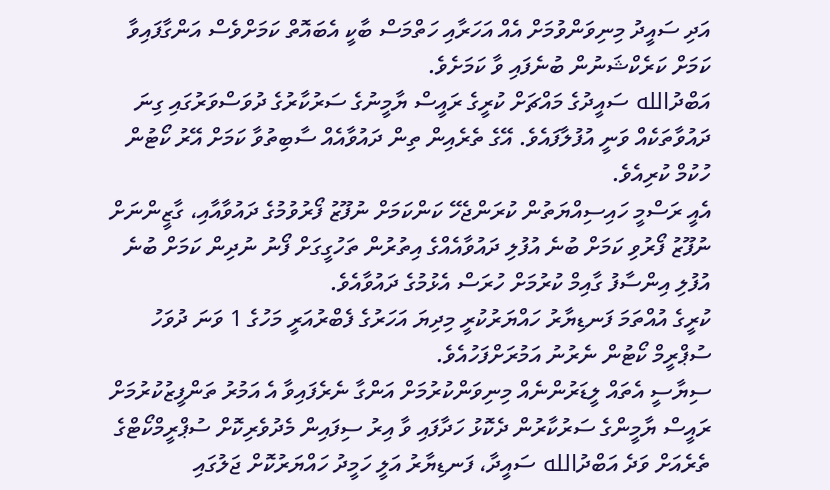އަދި ސައީދު މިނިވަންވުމަށް އެއް އަހަރާއި ހަތްމަސް ބާކީ އެބައޮތް ކަމަށްވެސް އަންގާފައިވާ ކަމަށް ކަރެކްޝަނުން ބުނެފައި ވާ ކަމަށެވެ.
އަބްދުالله ސައީދުގެ މައްޗަށް ކުރީގެ ރައީސް ޔާމީނުގެ ސަރުކާރުގެ ދުވަސްވަރުގައި ގިނަ ދައުވާތަކެއް ވަނީ އުފުލާފައެވެ. އޭގެ ތެރެއިން ތިން ދައުވާއެއް ސާބިތުވާ ކަމަށް އޭރު ކޯޓުން ހުކުމް ކުރިއެވެ.
އެއީ ރަސްމީ ހައިސިއްޔަތުން ކުރަންޖެހޭ ކަންކަމަށް ނުފޫޒު ފޯރުވުމުގެ ދައުވާއާއި، ގާޒީންނަށް ނުފޫޒު ފޯރުވި ކަމަށް ބުނެ އުފުލި ދައުވާއެއްގެ އިތުރުން ތަހުގީގަށް ފޯނު ނުދިން ކަމަށް ބުނެ އުފުލި އިންސާފު ގާއިމް ކުރުމަށް ހުރަސް އެޅުމުގެ ދައުވާއެވެ.
ކުރީގެ އުއްތަމަ ފަނޑިޔާރު ހައްޔަރުކުރީ މިދިޔަ އަހަރުގެ ފެބްރުއަރީ މަހުގެ 1 ވަނަ ދުވަހު ސުޕްރީމް ކޯޓުން ނެރުނު އަމުރަށްފަހުއެވެ.
ސިޔާސީ އެތައް ލީޑަރުންނެއް މިނިވަންކުރުމަށް އަންގާ ނެރެފައިވާ އެ އަމުރު ތަންފީޒުކުރުމަށް ރައީސް ޔާމީންގެ ސަރުކާރުން ދެކޮޅު ހަދާފައި ވާ އިރު ސިފައިން މެދުވެރިކޮށް ސުޕްރީމްކޯޓްގެ ތެރެއަށް ވަދެ އަބްދުالله ސައީދާ، ފަނޑިޔާރު އަލީ ހަމީދު ހައްޔަރުކޮށް ޖަލުގައި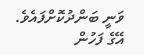ވަނީ ބަންދުކޮށްފައެވެ.
އޭގެ ފަހުން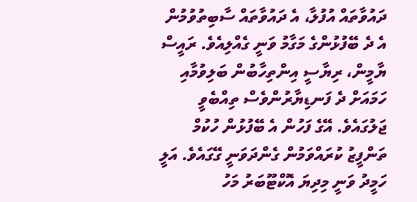ދައުވާތައް އުފުލާ، އެ ދައުވާތައް ސާބިތުވުމުން އެ ދެ ބޭފުޅުންގެ މަގާމު ވަނީ ގެއްލިއެވެ. ރައީސް ޔާމީން، ރިޔާސީ އިންތިހާބުން ބަލިވުމާއި ހަމައަށް ދެ ފަނޑިޔާރުންވެސް ތިއްބެވީ ޖަލުގައެވެ. އޭގެ ފަހުން އެ ބޭފުޅުން ހުކުމް ތަންފީޒު ކުރައްވަމުން ގެންދަވަނީ ގޭގައެވެ. އަލީ ހަމީދު ވަނީ މިދިޔަ އޮކްޓޫބަރު މަހު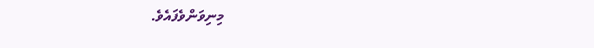މިނިވަންވެފައެވެ.